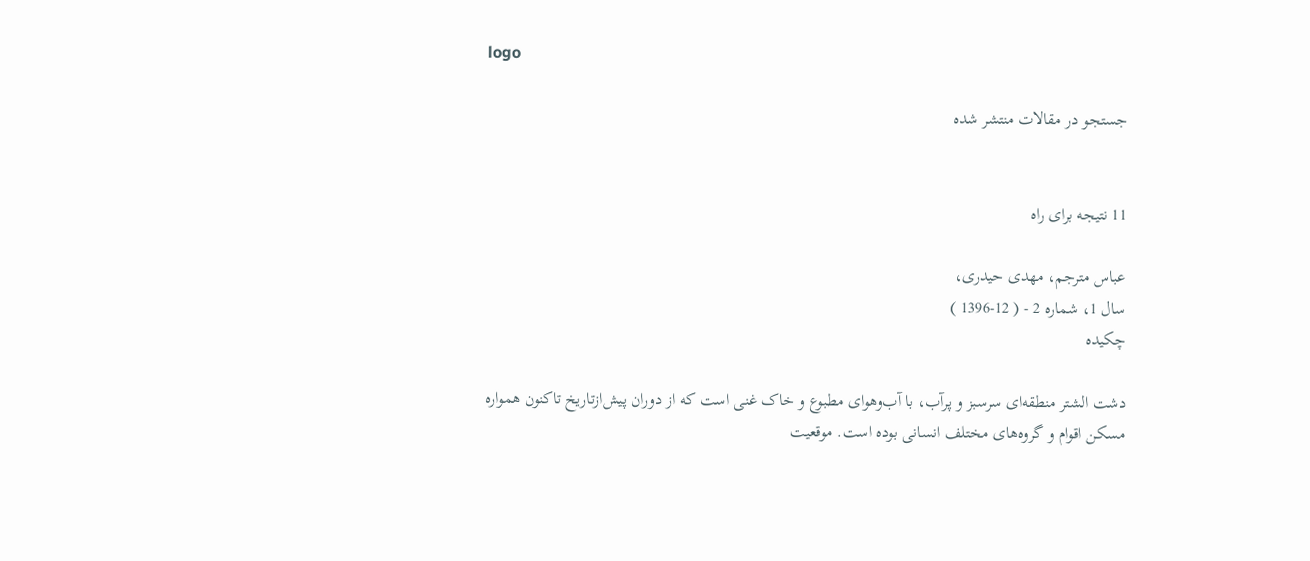logo

جستجو در مقالات منتشر شده


11 نتیجه برای راه

عباس مترجم، مهدی حیدری،
سال 1، شماره 2 - ( 12-1396 )
چکیده

دشت الشتر منطقه‌ای سرسبز و پرآب، با آب‌و‌هوای مطبوع و خاک غنی است که از دوران پیش‌ازتاریخ تاکنون همواره مسکن اقوام و گروه‌های مختلف انسانی بوده است. موقعیت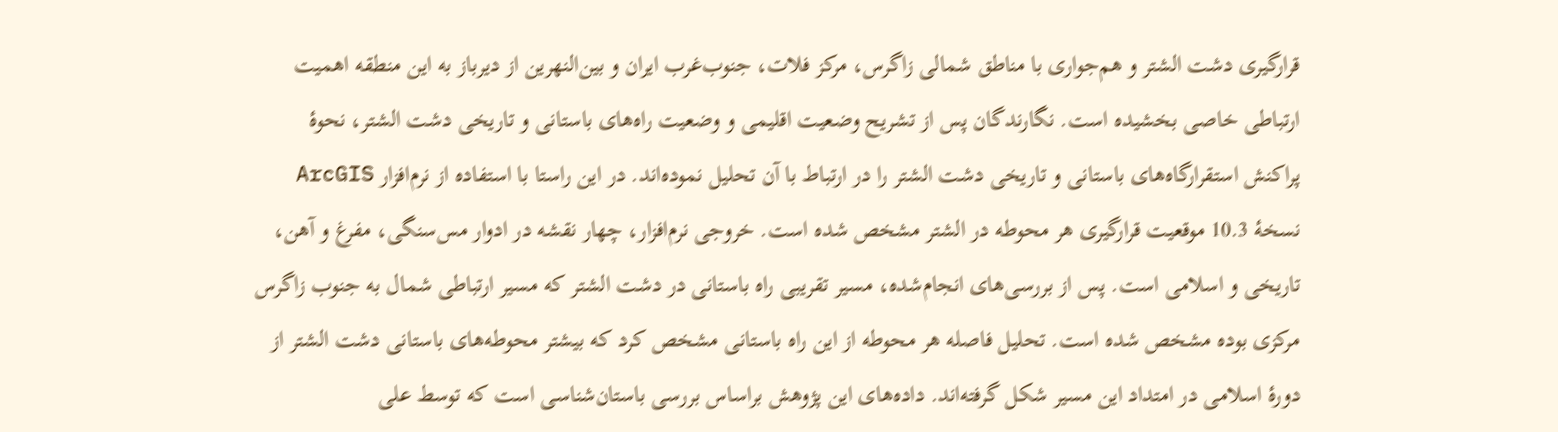قرارگیری دشت الشتر و هم‌جواری با مناطق شمالی زاگرس، مرکز فلات، جنوب‌غرب ایران و بین‌النهرین از دیرباز به این منطقه اهمیت ارتباطی خاصی بخشیده است. نگارندگان پس از تشریح وضعیت اقلیمی و وضعیت راه‌های باستانی و تاریخی دشت الشتر، نحوۀ پراکنش استقرارگاه‌های باستانی و تاریخی دشت الشتر را در ارتباط با آن تحلیل نموده‌اند. در این راستا با استفاده از نرم‌افزار ArcGIS نسخۀ 10.3 موقعیت قرارگیری هر محوطه در الشتر مشخص شده است. خروجی نرم‌افزار، چهار نقشه در ادوار مس‌سنگی، مفرغ و آهن، تاریخی و اسلامی است. پس از بررسی‌های انجام‌شده، مسیر تقریبی راه باستانی در دشت الشتر که مسیر ارتباطی شمال به جنوب زاگرس مرکزی بوده مشخص شده است. تحلیل فاصله هر محوطه از این راه باستانی مشخص کرد که بیشتر محوطه‌های باستانی دشت الشتر از دورۀ اسلامی در امتداد این مسیر شکل گرفته‌اند. داده‌های این پژوهش براساس بررسی باستان‌شناسی است که توسط علی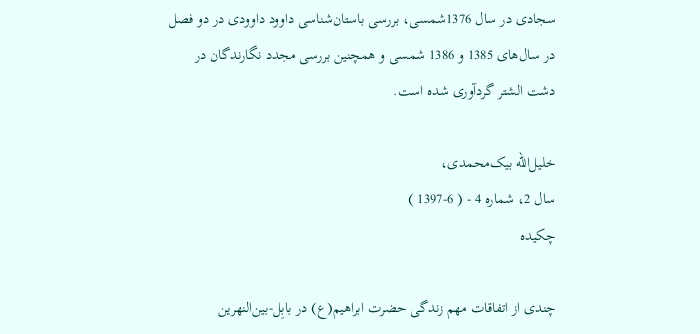سجادی در سال 1376شمسی، بررسی باستان‌شناسی داوود داوودی در دو فصل در سال‌های 1385 و 1386 شمسی و همچنین بررسی مجدد نگارندگان در دشت الشتر گردآوری شده است.

خلیل‌الله بیک‌محمدی،
سال 2، شماره 4 - ( 6-1397 )
چکیده

چندی از اتفاقات مهم زندگی حضرت ابراهیم(ع) در بابِل-بین‌النهرین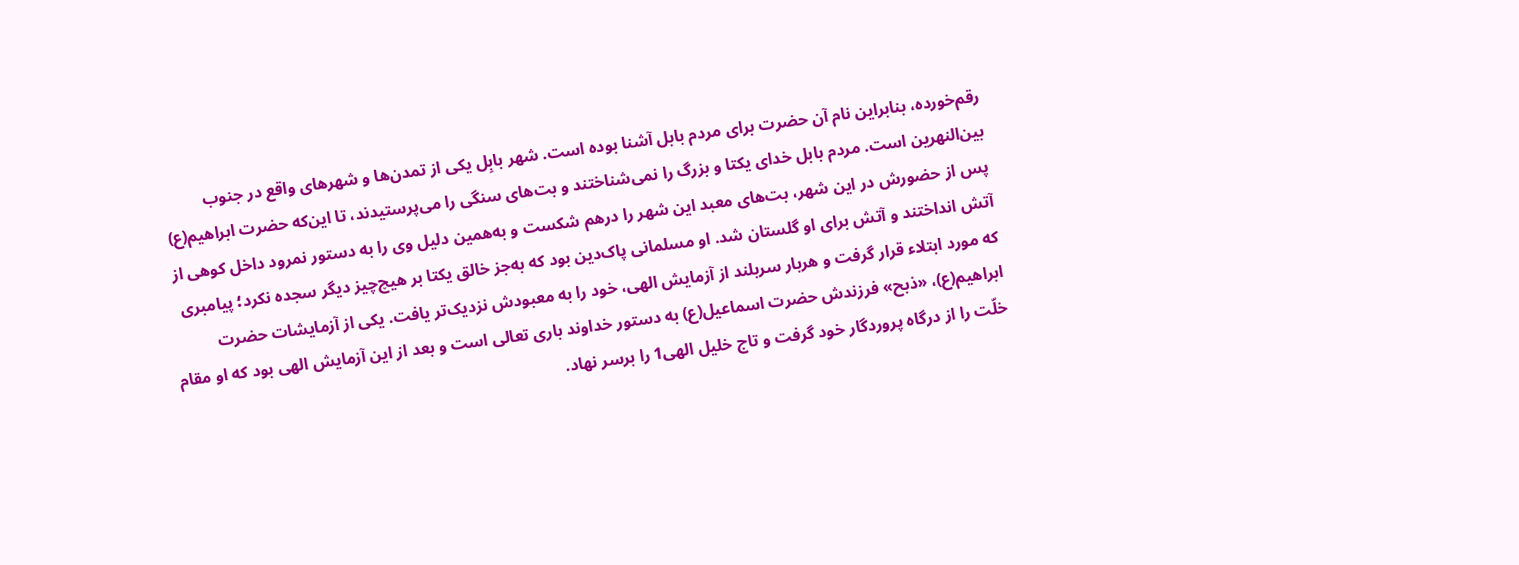رقم‌خورده، بنابراین نام آن حضرت برای مردم بابل آشنا بوده است. شهر بابِل یکی از تمدن‌ها و شهرهای واقع در جنوب بین‌النهرین است. مردم بابل خدای یکتا و بزرگ را نمی‌شناختند و بت‌های سنگی را می‌پرستیدند، تا این‌که حضرت ابراهیم(ع) پس از حضورش در این شهر، بت‌های معبد این شهر را درهم شکست و به‌همین دلیل وی را به دستور نمرود داخل کوهی از آتش انداختند و آتش برای او گلستان شد. او مسلمانی پاک‌دین بود که به‌جز خالق یکتا بر هیچ‌چیز دیگر سجده نکرد؛ پیامبری که مورد ابتلاء قرار گرفت و هربار سربلند از آزمایش الهی، خود را به معبودش نزدیک‌تر یافت. یکی از آزمایشات حضرت ابراهیم(ع)، «ذبح» فرزندش حضرت اسماعیل(ع) به دستور خداوند باری تعالی ا‌ست و بعد از این آزمایش الهی بود که او مقام خلّت را از درگاه پروردگار خود گرفت و تاج خلیل الهی1 را برسر نهاد.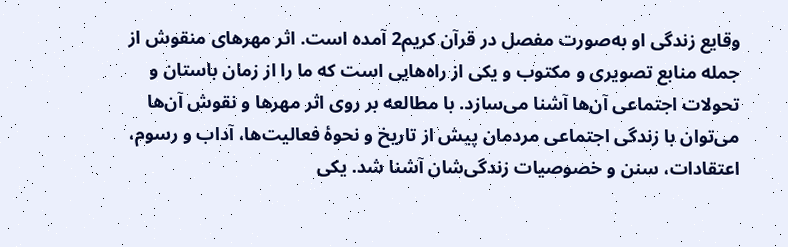وقایع زندگی او به‌صورت مفصل در قرآن کریم2 آمده است. اثر مهرهای منقوش از جمله منابع تصویری و مکتوب و یکی از راه‌هایی است که ما را از زمان باستان و تحولات اجتماعی آن‌ها آشنا می‌سازد. با مطالعه بر روی اثر مهرها و نقوش آن‌ها می‌توان با زندگی اجتماعی مردمان پیش از تاریخ و نحوۀ فعالیت‌ها، آداب و رسوم، اعتقادات، سنن و خصوصیات زندگی‌شان آشنا شد. یکی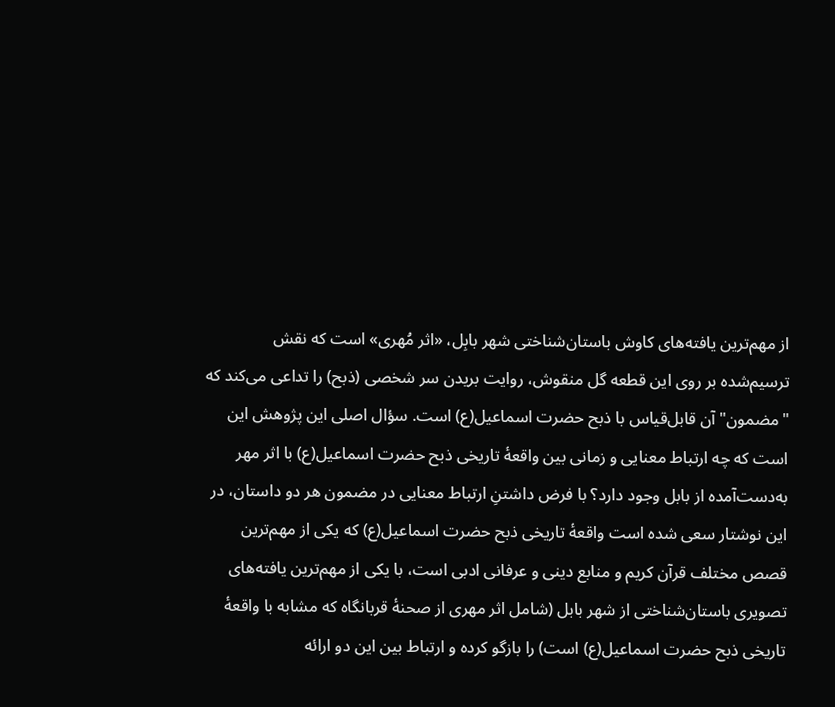از مهم‌ترین یافته‌های کاوش‌ باستان‌شناختی شهر بابِل، «اثر مُهری» است که نقش ترسیم‌شده بر روی این قطعه گل منقوش، روایت بریدن سر شخصی (ذبح) را تداعی می‌کند که "مضمون" آن قابل‌قیاس با ذبح حضرت اسماعیل(ع) است. سؤال اصلی این پژوهش این است که چه ارتباط معنایی و زمانی بین واقعۀ تاریخی ذبح حضرت اسماعیل(ع) با اثر مهر به‌دست‌آمده از بابل وجود دارد؟ با فرض داشتنِ ارتباط معنایی در مضمون هر دو داستان، در این نوشتار سعی شده است واقعۀ تاریخی ذبح حضرت اسماعیل(ع) که یکی از مهم‌ترین قصص مختلف قرآن کریم و منابع دینی و عرفانی ادبی است، با یکی از مهم‌ترین یافته‌های تصویری باستان‌شناختی از شهر بابل (شامل اثر مهری از صحنۀ قربانگاه که مشابه با واقعۀ تاریخی ذبح حضرت اسماعیل(ع) است) را بازگو کرده و ارتباط بین این دو ارائه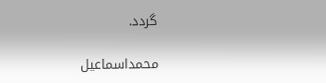گردد.

محمد‌اسماعیل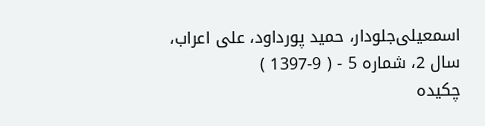اسمعیلی‌جلودار، حمید پورداود، علی اعراب،
سال 2، شماره 5 - ( 9-1397 )
چکیده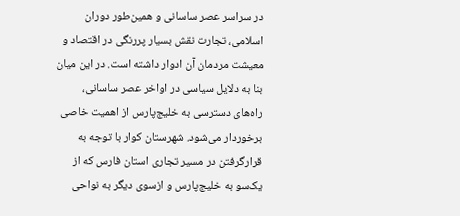در سراسر عصر ساسانی و همین‌طور دوران اسلامی، تجارت نقش بسیار پررنگی در اقتصاد و معیشت مردمان آن ادوار داشته است. در این میان بنا به دلایل سیاسی در اواخر عصر ساسانی، راه‌های دسترسی به خلیج‌پارس از اهمیت خاصی برخوردار می‌شود. شهرستان کوار با توجه به قرارگرفتن در مسیر تجاری استان فارس که از یک‌سو به خلیج‌پارس و ازسوی دیگر به نواحی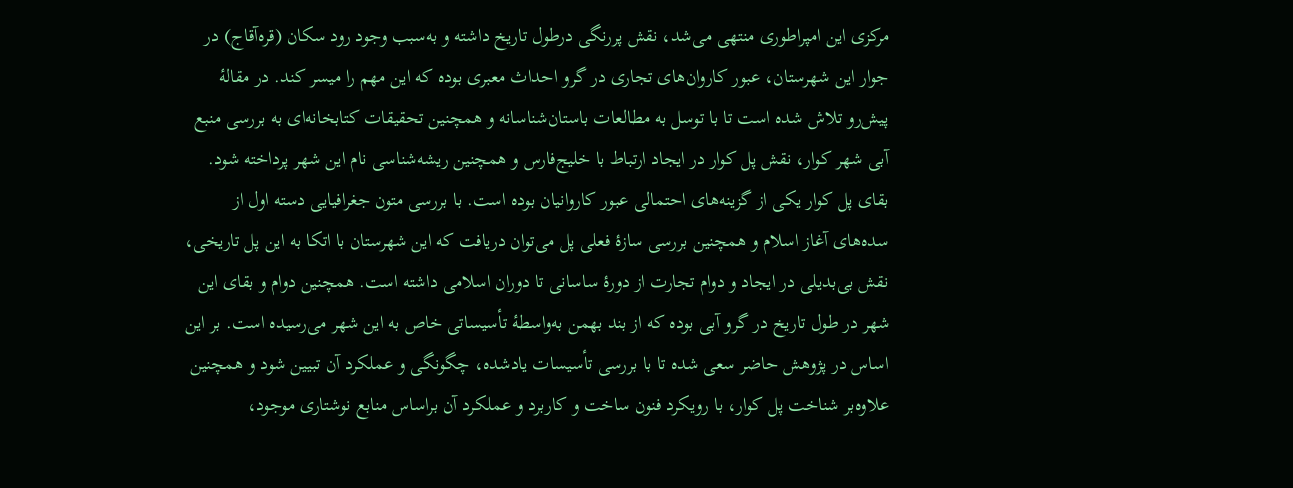مرکزی این امپراطوری منتهی می‌شد، نقش پررنگی درطول تاریخ داشته و به‌سبب وجود رود سکان (قره‌آقاج) در جوار این شهرستان، عبور کاروان‌های تجاری در گرو احداث معبری بوده که این مهم را میسر کند. در مقالۀ پیش‌رو تلاش شده است تا با توسل به مطالعات باستان‌شناسانه و همچنین تحقیقات کتابخانه‌ای به بررسی منبع آبی شهر کوار، نقش پل کوار در ایجاد ارتباط با خلیج‌فارس و همچنین ریشه‌شناسی نام این شهر پرداخته شود. بقای پل کوار یکی از گزینه‌های احتمالی عبور کاروانیان بوده است. با بررسی متون جغرافیایی دسته اول از سده‌های آغاز اسلام و همچنین بررسی سازۀ فعلی پل می‌توان دریافت که این شهرستان با اتکا به این پل تاریخی، نقش بی‌بدیلی در ایجاد و دوام تجارت از دورۀ ساسانی تا دوران اسلامی داشته است. همچنین دوام و بقای این شهر در طول تاریخ در گرو آبی بوده که از بند بهمن به‌واسطۀ تأسیساتی خاص به این شهر می‌رسیده است. بر این اساس در پژوهش حاضر سعی شده تا با بررسی تأسیسات یادشده، چگونگی و عملکرد آن تبیین شود و همچنین علاوه‌بر شناخت‌ پل کوار، با رویکرد فنون ساخت و کاربرد و عملکرد آن براساس منابع نوشتاری موجود،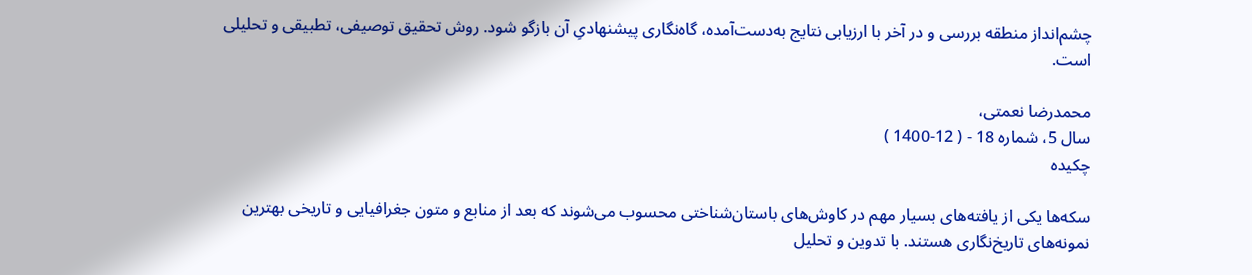چشم‌انداز منطقه بررسی و در آخر با ارزیابی نتایج به‌دست‌آمده، گاه‌نگاری پیشنهادیِ آن بازگو شود. روش تحقیق توصیفی، تطبیقی و تحلیلی است.

محمدرضا نعمتی،
سال 5، شماره 18 - ( 12-1400 )
چکیده

سکه‌ها یکی از یافته‌های بسیار مهم در کاوش‌های باستان‌شناختی محسوب می‌شوند که بعد از منابع و متون جغرافیایی و تاریخی بهترین نمونه‌های تاریخ‌نگاری هستند. با تدوین و تحلیل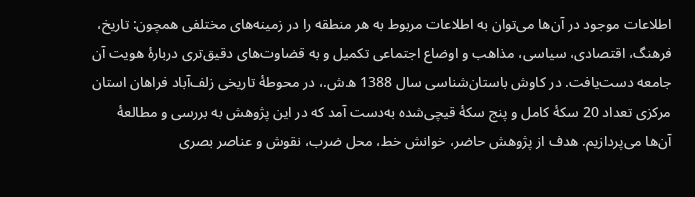اطلاعات موجود در آن‌ها می‌توان به اطلاعات مربوط به هر منطقه را در زمینه‌های مختلفی همچون: تاریخ، فرهنگ، اقتصادی، سیاسی، مذاهب و اوضاع اجتماعی تکمیل و به قضاوت‌های دقیق‌تری دربارۀ هویت آن جامعه دست‌یافت. در کاوش‌ باستان‌شناسی سال 1388 ه‍.ش.، در محوطۀ تاریخی زلف‌آباد فراهان استان مرکزی تعداد 20 سکۀ کامل و پنج سکۀ قیچی‌شده به‌‌دست آمد که در این پژوهش به بررسی و مطالعۀ آن‌ها می‌پردازیم. هدف از پژوهش حاضر، خوانش خط، محل ضرب، نقوش و عناصر بصری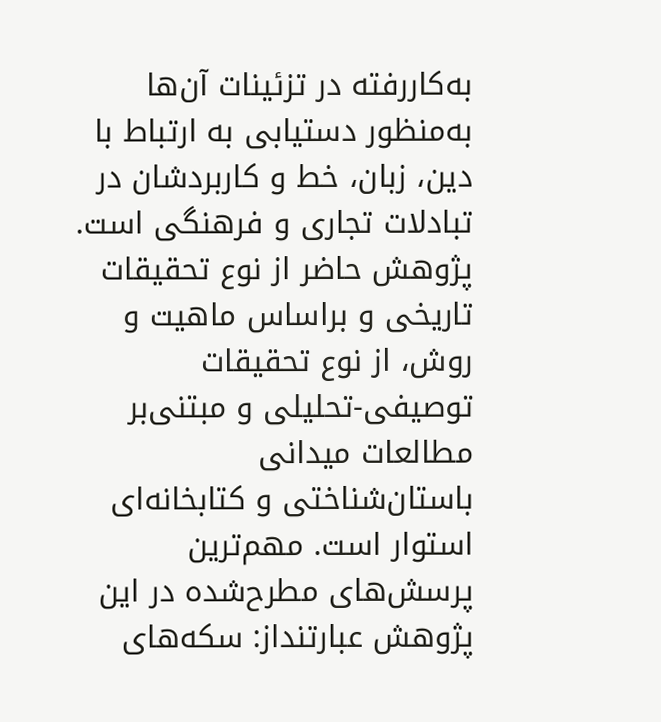به‌کار‌رفته در تزئینات آن‌ها به‌منظور دستیابی به ارتباط با دین، زبان، خط و کاربردشان در تبادلات تجاری و فرهنگی است. پژوهش حاضر از نوع تحقیقات تاریخی و براساس ماهیت و روش، از نوع تحقیقات توصیفی-تحلیلی و مبتنی‌بر مطالعات میدانی باستان‌شناختی و کتابخانه‌ای استوار است. مهم‌ترین پرسش‌های مطرح‌شده در این پژوهش عبارتنداز: سکه‌های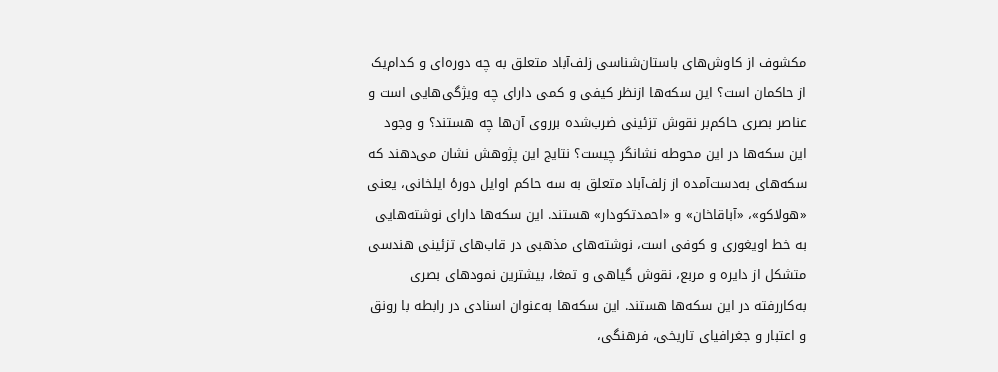مکشوف از کاوش‌های باستان‌شناسی زلف‌آباد متعلق ‌به چه دوره‌ای و کدام‌یک از حاکمان است؟ این سکه‌ها ازنظر کیفی و کمی دارای چه ویژگی‌هایی است و عناصر بصری حاکم‌بر نقوش تزئینی ضرب‌شده برروی آن‌ها چه هستند؟ و وجود این سکه‌ها در این محوطه نشانگر چیست؟ نتایج این پژوهش نشان می‌دهند که سکه‌های به‌دست‌آمده از زلف‌آباد متعلق ‌به سه حاکم اوایل دورۀ ایلخانی، یعنی «هولاکو»، «آباقاخان» و «احمدتکودار» هستند. این سکه‌ها دارای نوشته‌هایی به خط اویغوری و کوفی است، نوشته‌های مذهبی در قاب‌های تزئینی هندسی متشکل از دایره و مربع، نقوش گیاهی و تمغا، بیشترین نمودهای بصری به‌کار‌رفته در این سکه‌ها هستند. این سکه‌ها به‌عنوان اسنادی در رابطه با رونق و اعتبار و جغرافیای تاریخی، فرهنگی،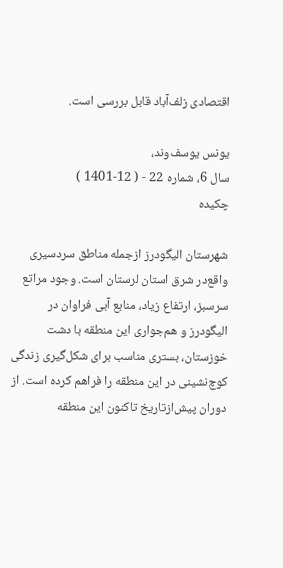اقتصادی زلف‌آباد قابل بررسی است.

یونس یوسف‌وند،
سال 6، شماره 22 - ( 12-1401 )
چکیده

شهرستان الیگودرز ازجمله مناطق سردسیری واقع‌در شرق استان لرستان است. وجود مراتع سرسبز، ارتفاع زیاد، منابع آبی فراوان در الیگودرز و هم‌جواری این منطقه با دشت خوزستان، بستری مناسب برای شکل‌گیری زندگی کوچ‌نشینی در این منطقه را فراهم کرده است. از دوران پیش‌ازتاریخ تاکنون این منطقه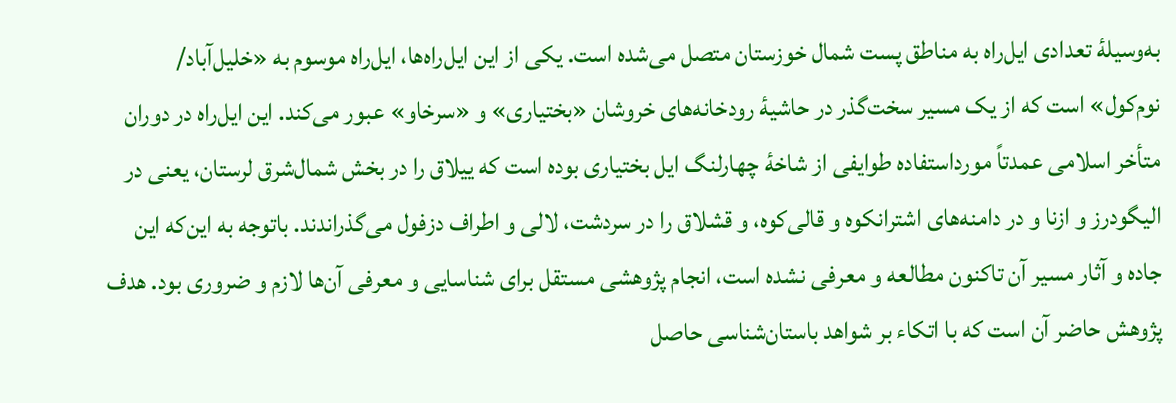به‌وسیلۀ تعدادی ایل‌راه به مناطق پست شمال خوزستان متصل ‌می‌شده است. یکی از این ایل‌راه‌ها، ایل‌راه موسوم به «خلیل‌آباد/ نوم‌کول» است که از یک مسیر سخت‌گذر در حاشیۀ رودخانه‌های خروشان «بختیاری» و «سرخاو» عبور می‌کند. این ایل‌راه در دوران متأخر اسلامی عمدتاً مورداستفاده طوایفی از شاخۀ چهارلنگ ایل بختیاری بوده است که ییلاق را در بخش شمال‌شرق لرستان، یعنی در الیگودرز و ازنا و در دامنه‌های اشترانکوه و قالی‌کوه، و قشلاق را در سردشت، لالی و اطراف دزفول می‌گذراندند. باتوجه به این‌که این جاده و آثار مسیر آن تاکنون مطالعه و معرفی نشده است، انجام پژوهشی مستقل برای شناسایی و معرفی آن‌ها لازم و ضروری بود. هدف پژوهش حاضر آن است که با اتکاء بر شواهد باستان‌شناسی حاصل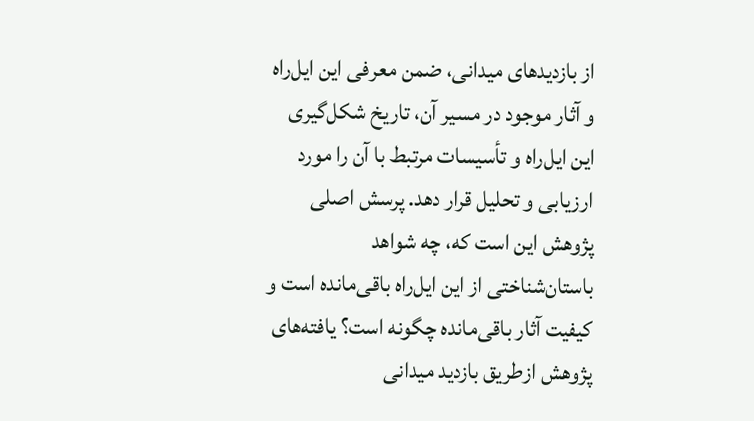از بازدیدهای میدانی، ضمن معرفی این ایل‌راه و آثار موجود در مسیر آن، تاریخ شکل‌گیری این ایل‌راه و تأسیسات مرتبط با آن را مورد ارزیابی و تحلیل قرار دهد. پرسش اصلی پژوهش این است که، چه شواهد باستان‌شناختی از این ایل‌راه باقی‌مانده است و کیفیت آثار باقی‌مانده چگونه است؟ یافته‌های پژوهش ازطریق بازدید میدانی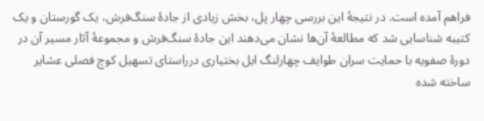فراهم آمده است. در نتیجۀ این بررسی چهار پل، بخش زیادی از جادۀ سنگ‌فرش، یک گورستان و یک کتیبه شناسایی شد که مطالعۀ آن‌ها نشان می‌دهند این جادۀ سنگ‌فرش و مجموعۀ آثار مسیر آن در دورۀ صفویه با حمایت سران طوایف چهارلنگ ایل بختیاری درراستای تسهیل کوچ فصلی عشایر ساخته شده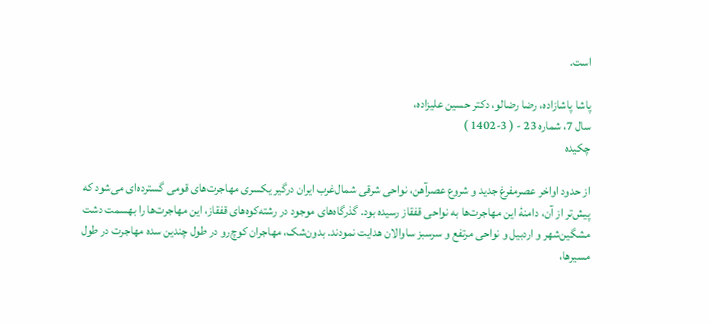است.

پاشا پاشازاده، رضا رضالو، دکتر حسین علیزاده،
سال 7، شماره 23 - ( 3-1402 )
چکیده

از حدود اواخر عصرمفرغ جدید و شروع عصرآهن، نواحی شرقی شمال‌غرب ایران درگیر یکسری مهاجرت‌های قومی گسترده‌ای می‌شود که پیش‌تر از آن، دامنۀ این مهاجرت‌ها به نواحی قفقاز رسیده بود. گذرگاه‌های موجود در رشته‌کوه‌های قفقاز، این مهاجرت‌ها را بهسمت دشت مشگین‌شهر و اردبیل و نواحی مرتفع و سرسبز ساوالان هدایت نمودند. بدون‌شک، مهاجران کوچ‌رو در طول چندین سده مهاجرت در طول مسیرها،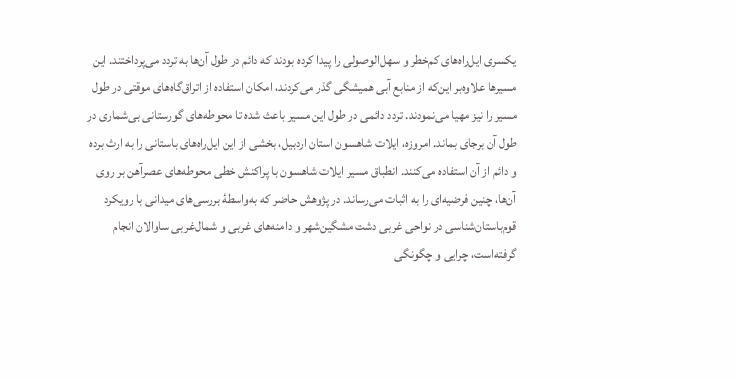یکسری ایل‌راه‌های کم‌خطر و سهل‌الوصولی را پیدا کرده بودند که دائم در طول آن‌ها به تردد می‌پرداختند. این مسیرها علاوه‌بر این‌که از منابع آبی همیشگی گذر می‌کردند، امکان استفاده از اتراق‌گاه‌های موقتی در طول مسیر را نیز مهیا می‌نمودند. تردد دائمی در طول این مسیر باعث شده تا محوطه‌های گورستانی بی‌شماری در طول آن برجای بماند. امروزه، ایلات شاهسون استان اردبیل، بخشی از این ایل‌راه‌های باستانی را به ارث برده و دائم از آن استفاده می‌کنند. انطباق مسیر ایلات شاهسون با پراکنش خطی محوطه‌های عصرآهن بر روی آن‌ها، چنین فرضیه‌ای را به اثبات می‌رساند. در پژوهش حاضر که به‌واسطۀ بررسی‌های میدانی با رویکرد قوم‌باستان‌شناسی در نواحی غربی دشت مشگین‌شهر و دامنه‌های غربی و شمال‌غربی ساوالان انجام گرفته‌است، چرایی و چگونگی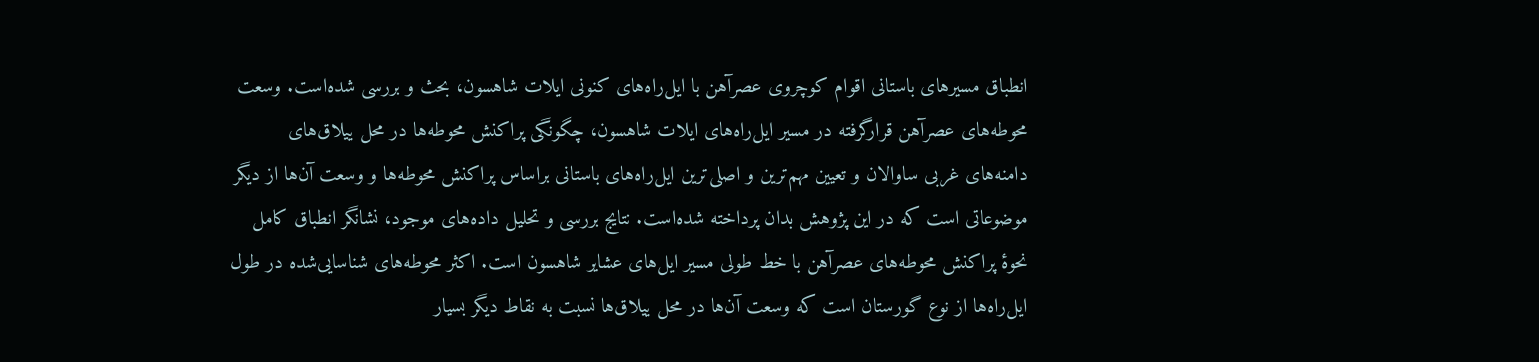انطباق مسیرهای باستانی اقوام کوچروی عصرآهن با ایل‌راه‌های کنونی ایلات شاهسون، بحث و بررسی شده‌است. وسعت محوطه‌های عصرآهن قرارگرفته در مسیر ایل‌راه‌های ایلات شاهسون، چگونگی پراکنش محوطه‌ها در محل ییلاق‌های دامنه‌های غربی ساوالان و تعیین مهم‌ترین و اصلی‌ترین ایل‌راه‌های باستانی براساس پراکنش محوطه‌ها و وسعت آن‌ها از دیگر موضوعاتی است که در این پژوهش بدان پرداخته شده‌است. نتایج بررسی و تحلیل داده‌های موجود، نشانگر انطباق کامل نحوۀ پراکنش محوطه‌های عصرآهن با خط طولی مسیر ایل‌های عشایر شاهسون است. اکثر محوطه‌های شناسایی‌شده در طول ایل‌راه‌ها از نوع گورستان است که وسعت آن‌ها در محل ییلاق‌ها نسبت به نقاط دیگر بسیار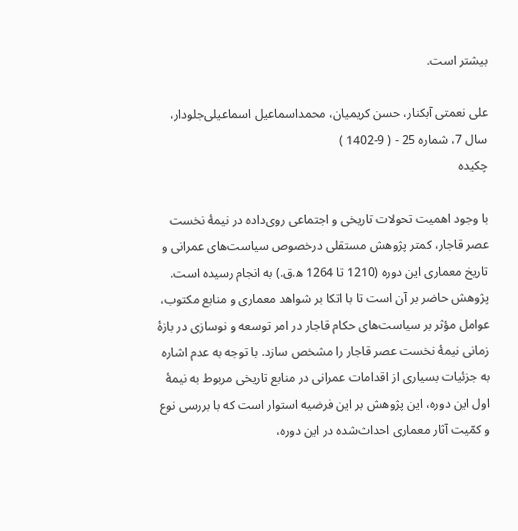بیشتر است.

علی نعمتی آبکنار، حسن کریمیان، محمداسماعیل اسماعیلی‌جلودار،
سال 7، شماره 25 - ( 9-1402 )
چکیده

با وجود اهمیت تحولات تاریخی و اجتماعی روی‌داده در نیمۀ نخست عصر قاجار، کمتر پژوهش مستقلی درخصوص سیاست‌های عمرانی و تاریخ معماری این دوره (1210 تا 1264 ه‍.ق.) به انجام رسیده است. پژوهش حاضر بر آن است تا با اتکا بر شواهد معماری و منابع مکتوب، عوامل مؤثر بر سیاست‌های حکام قاجار در امر توسعه و نوسازی در بازۀ زمانی نیمۀ نخست عصر قاجار را مشخص سازد. با توجه به عدم اشاره به جزئیات بسیاری از اقدامات عمرانی در منابع تاریخی مربوط به نیمۀ اول این دوره، این پژوهش بر این فرضیه استوار است که با بررسی نوع و کمّیت آثار معماری احداث‌شده در این دوره،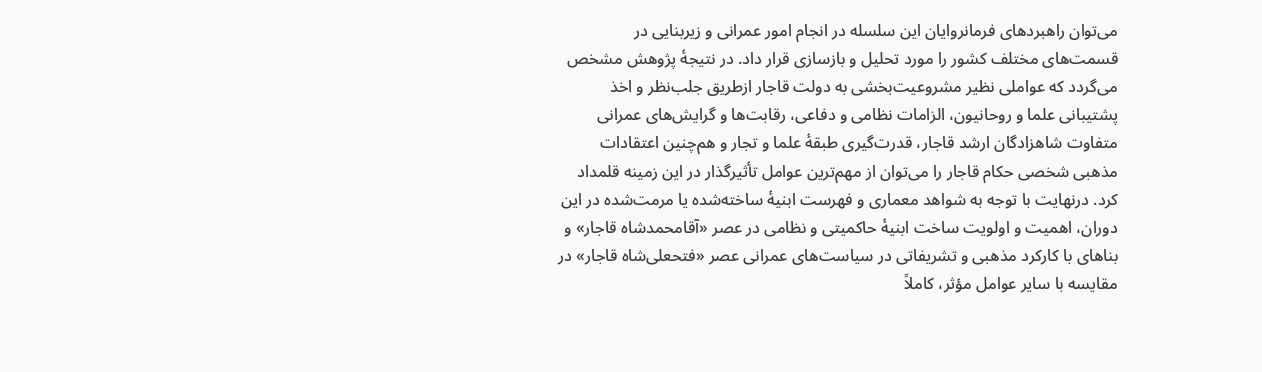می‌توان راهبردهای فرمانروایان این سلسله در انجام امور عمرانی و زیربنایی در قسمت‌های مختلف کشور را مورد تحلیل و بازسازی قرار داد. در نتیجۀ پژوهش مشخص می‌گردد که عواملی نظیر مشروعیت‌بخشی به دولت قاجار ازطریق جلب‌نظر و اخذ پشتیبانی علما و روحانیون، الزامات نظامی و دفاعی، رقابت‌ها و گرایش‌های عمرانی متفاوت شاهزادگان ارشد قاجار، قدرت‌گیری طبقۀ علما و تجار و هم‌چنین اعتقادات مذهبی شخصی حکام قاجار را می‌توان از مهم‌ترین عوامل تأثیرگذار در این زمینه قلمداد کرد. درنهایت با توجه به شواهد معماری و فهرست ابنیۀ ساخته‌شده یا مرمت‌شده در این دوران، اهمیت و اولویت ساخت ابنیۀ حاکمیتی و نظامی در عصر «آقامحمدشاه قاجار» و بناهای با کارکرد مذهبی و تشریفاتی در سیاست‌های عمرانی عصر «فتحعلی‌شاه قاجار» در مقایسه با سایر عوامل مؤثر، کاملاً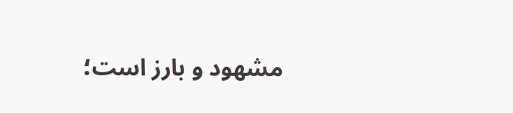مشهود و بارز است؛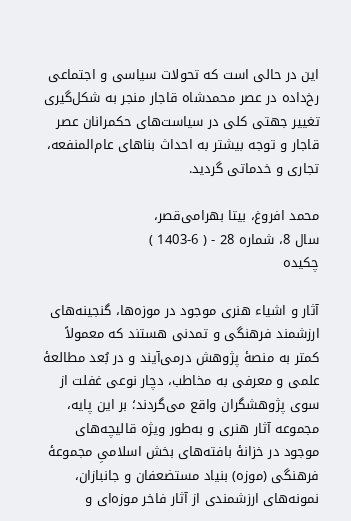این در حالی است که تحولات سیاسی و اجتماعی رخ‌داده در عصر محمدشاه قاجار منجر به شکل‌گیری تغییر جهتی کلی در سیاست‌های حکمرانان عصر قاجار و توجه بیشتر به احداث بناهای عام‌المنفعه، تجاری و خدماتی گردید.

محمد افروغ، بیتا بهرامی‌قصر،
سال 8، شماره 28 - ( 6-1403 )
چکیده

آثار و اشیاء هنری موجود در موزه‌‌ها، گنجینه‌های ارزشمند فرهنگی و تمدنی هستند که معمولاً کمتر به منصۀ پژوهش درمی‌آیند و در بُعد مطالعۀ علمی و معرفی به مخاطب، دچار نوعی غفلت از سوی پژوهشگران واقع می‌گردند؛ بر این پایه، مجموعه آثار هنری و به‌طور ویژه قالیچه‌های موجود در خزانۀ بافته‌های بخش اسلامیِ مجموعۀ فرهنگی (موزه) بنیاد مستضعفان و جانبازان، نمونه‌های ارزشمندی از آثار فاخر موزه‌ای و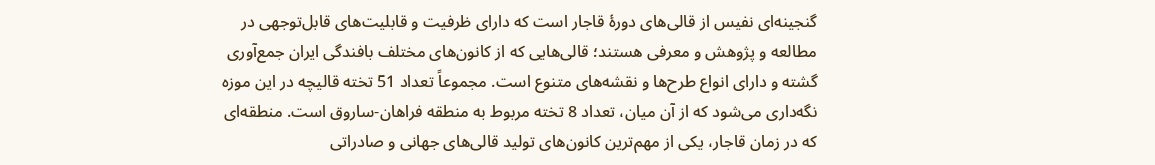گنجینه‌ای نفیس از قالی‌های دورۀ قاجار است که دارای ظرفیت و قابلیت‌های قابل‌توجهی در مطالعه و پژوهش و معرفی هستند؛ قالی‌هایی که از کانون‌های مختلف بافندگی ایران جمع‌آوری گشته و دارای انواع طرح‌ها و نقشه‌های متنوع است. مجموعاً تعداد 51 تخته قالیچه در این موزه نگه‌داری می‌شود که از آن میان، تعداد 8 تخته مربوط به منطقه فراهان-ساروق است. منطقه‌ای که در زمان قاجار، یکی از مهم‌ترین کانون‌های تولید قالی‌های جهانی و صادراتی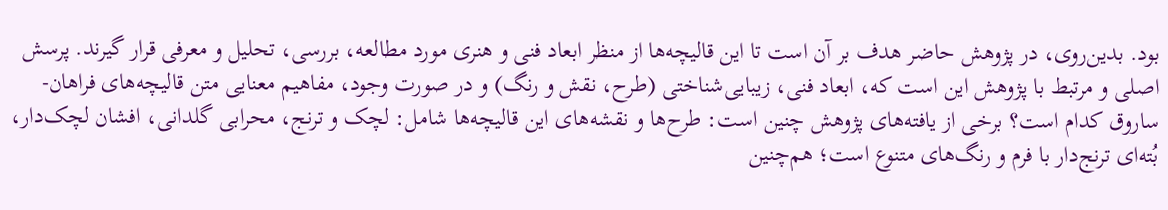بود. بدین‌روی، در پژوهش حاضر هدف بر آن است تا این قالیچه‌ها از منظر ابعاد فنی و هنری مورد مطالعه، بررسی، تحلیل و معرفی قرار گیرند. پرسش اصلی و مرتبط با پژوهش این است که، ابعاد فنی، زیبایی‌شناختی (طرح، نقش و رنگ) و در صورت وجود، مفاهیم معنایی متن قالیچه‌های فراهان-ساروق کدام است؟ برخی از یافته‌های پژوهش چنین است: طرح‌ها و نقشه‌های این قالیچه‌ها شامل: لچک و ترنج، محرابی گلدانی، افشان لچک‌دار،  بُته‌ای ترنج‌دار با فرم و رنگ‌های متنوع است؛ هم‌چنین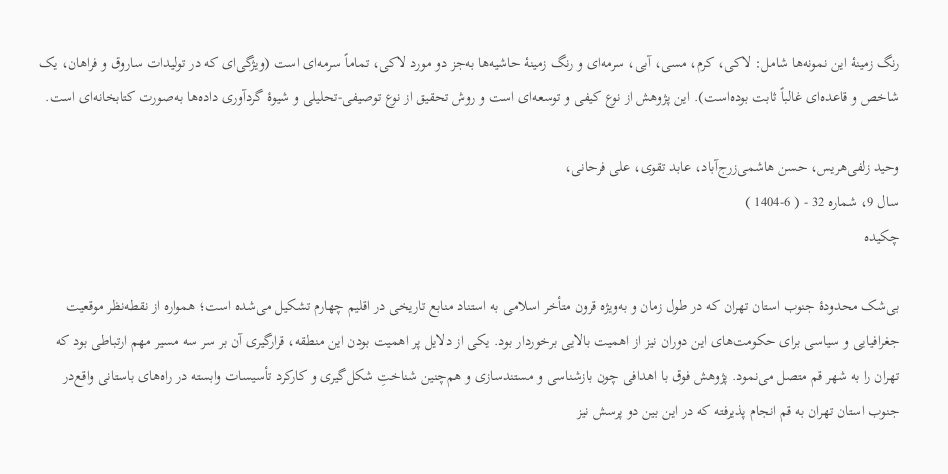رنگ زمینۀ این نمونه‌ها شامل: لاکی، کرم، مسی، آبی، سرمه‌ای و رنگ زمینۀ حاشیه‌ها به‌جز دو مورد لاکی، تماماً سرمه‌ای است (ویژگی‌ای که در تولیدات ساروق و فراهان، یک شاخص و قاعده‌ای غالباً ثابت بوده‌است). این پژوهش از نوع کیفی و توسعه‌ای است و روش تحقیق از نوع توصیفی-تحلیلی و شیوۀ گردآوری داده‌ها به‌صورت کتابخانه‌ای است.

وحید زلفی‌هریس، حسن هاشمی‌زرج‌آباد، عابد تقوی، علی فرحانی،
سال 9، شماره 32 - ( 6-1404 )
چکیده

بی‌شک محدودۀ جنوب استان تهران که در طول زمان و به‌ویژه قرون متأخر اسلامی به استناد منابع تاریخی در اقلیم چهارم تشکیل می‌شده است؛ همواره از نقطه‌نظر موقعیت جغرافیایی و سیاسی برای حکومت‌های این دوران نیز از اهمیت بالایی برخوردار بود. یکی از دلایل پر اهمیت بودن این منطقه، قرارگیری آن بر سر سه مسیر مهم ارتباطی بود که تهران را به شهر قم متصل می‌نمود. پژوهش فوق با اهدافی چون بازشناسی و مستندسازی و هم‌چنین شناختِ شکل‌گیری و کارکرد تأسیسات وابسته در راه‌های باستانی واقع‌در جنوب استان تهران به قم انجام پذیرفته که در این بین دو پرسش نیز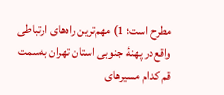مطرح است؛ 1) مهم‌ترین راه‌های ارتباطی واقع‌در پهنۀ جنوبی استان تهران به‌سمت قم کدام مسیرهای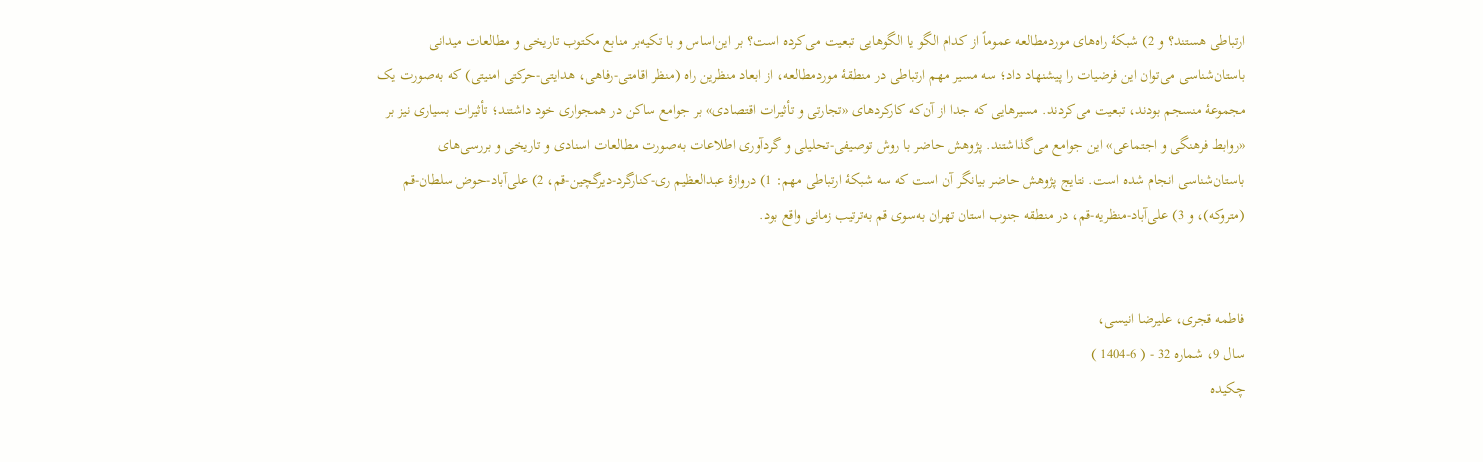ارتباطی هستند؟ و 2) شبکۀ راه‌های موردمطالعه عموماً از کدام الگو یا الگوهایی تبعیت می‌کرده است؟ بر این‌اساس و با تکیه‌بر منابع مکتوب تاریخی و مطالعات میدانی باستان‌شناسی می‌توان این فرضیات را پیشنهاد داد؛ سه مسیر مهم ارتباطی در منطقۀ موردمطالعه، از ابعاد منظرین راه (منظر اقامتی-رفاهی، هدایتی-حرکتی امنیتی) که به‌صورت یک مجموعۀ منسجم بودند، تبعیت می‌کردند. مسیرهایی که جدا از آن‌که کارکردهای «تجارتی و تأثیرات اقتصادی» بر جوامع ساکن در همجواری خود داشتند؛ تأثیرات بسیاری نیز بر «روابط فرهنگی و اجتماعی» این جوامع می‌گذاشتند. پژوهش حاضر با روش توصیفی-تحلیلی و گردآوری اطلاعات به‌صورت مطالعات اسنادی و تاریخی و بررسی‌های باستان‌شناسی انجام شده است. نتایج پژوهش حاضر بیانگر آن است که سه شبکۀ ارتباطی مهم: 1) دروازۀ عبدالعظیم ری-کنارگرد-دیرگچین-قم، 2) علی‌آباد-حوض سلطان-قم (متروکه)، و 3) علی‌آباد-منظریه-قم، در منطقه جنوب استان تهران به‌سوی قم به‌ترتیب زمانی واقع بود.


فاطمه قجری، علیرضا انیسی،
سال 9، شماره 32 - ( 6-1404 )
چکیده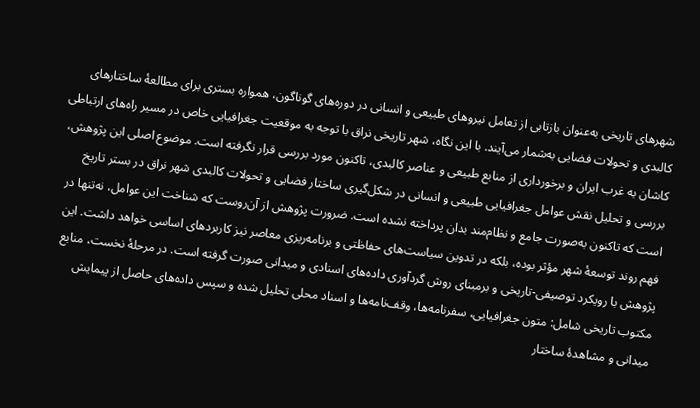شهرهای تاریخی به‌عنوان بازتابی از تعامل نیروهای طبیعی و انسانی در دوره‌های گوناگون، همواره بستری برای مطالعۀ ساختارهای کالبدی و تحولات فضایی به‌شمار می‌آیند. با این نگاه، شهر تاریخی نراق با توجه به موقعیت جغرافیایی خاص در مسیر راه‌های ارتباطی کاشان به غرب ایران و برخورداری از منابع طبیعی و عناصر کالبدی‌، تاکنون مورد بررسی قرار نگرفته است‌. موضوع اصلی این پژوهش، بررسی و تحلیل نقش عوامل جغرافیایی طبیعی و انسانی در شکل‌گیری ساختار فضایی و تحولات کالبدی شهر نراق در بستر تاریخ است که تاکنون به‌صورت جامع و نظام‌مند بدان پرداخته نشده است. ضرورت پژوهش از آن‌روست که شناخت این عوامل، نه‌تنها در فهم روند توسعۀ شهر مؤثر بوده، بلکه در تدوین سیاست‌های حفاظتی و برنامه‌ریزی معاصر نیز کاربردهای اساسی خواهد داشت. این پژوهش با رویکرد توصیفی‌-تاریخی و برمبنای روش گردآوری داده‌های اسنادی و میدانی صورت گرفته است. در مرحلۀ نخست، منابع مکتوب تاریخی شامل: متون جغرافیایی، سفرنامه‌ها، وقف‌نامه‌ها و اسناد محلی تحلیل شده و سپس داده‌های حاصل از پیمایش میدانی و مشاهدۀ ساختار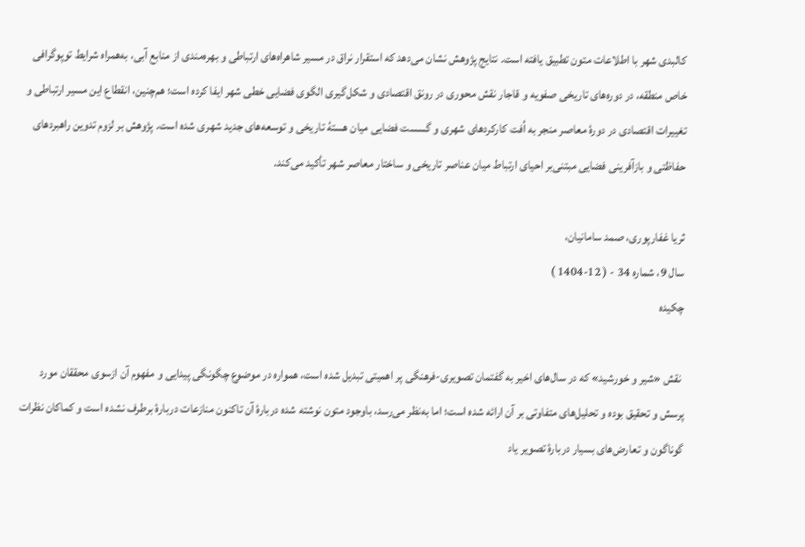کالبدی شهر با اطلاعات متون تطبیق یافته است. نتایج پژوهش نشان می‌دهد که استقرار نراق در مسیر شاهراه‌های ارتباطی و بهره‌مندی از منابع آبی، به‌همراه شرایط توپوگرافی خاص منطقه، در دوره‌های تاریخی صفویه و قاجار نقش محوری در رونق اقتصادی و شکل‌گیری الگوی فضایی خطی شهر ایفا کرده است؛ هم‌چنین، انقطاع این مسیر ارتباطی و تغییرات اقتصادی در دورۀ معاصر منجر به اُفت کارکردهای شهری و گسست فضایی میان هستۀ تاریخی و توسعه‌های جدید شهری شده است. پژوهش بر لزوم تدوین راهبردهای حفاظتی و بازآفرینی فضایی مبتنی‌بر احیای ارتباط میان عناصر تاریخی و ساختار معاصر شهر تأکید می‌کند.

ثریا غفارپوری، صمد سامانیان،
سال 9، شماره 34 - ( 12-1404 )
چکیده

 نقش «شیر و خورشید» که در سال‌های اخیر به گفتمان تصویری-فرهنگی پر اهمیتی تبدیل شده است، همواره در موضوع چگونگی پیدایی و مفهوم آن ازسوی محققان مورد پرسش و تحقیق بوده و تحلیل‌های متفاوتی بر آن ارائه شده است؛ اما به‌نظر می‌رسد، باوجود متون نوشته شده دربارۀ آن تاکنون منازعات دربارۀ برطرف نشده است و کماکان نظرات گوناگون و تعارض‌های بسیار دربارۀ تصویر یاد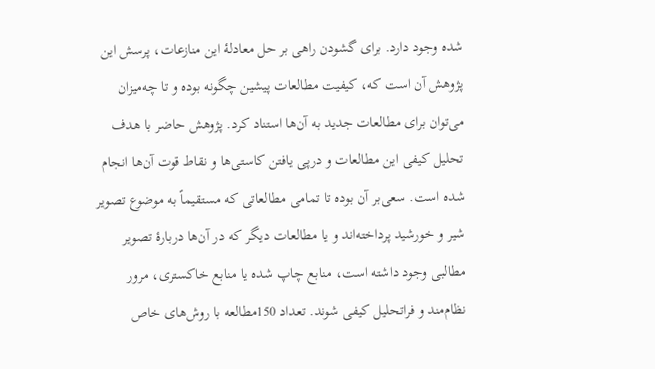شده وجود دارد. برای گشودن راهی بر حل معادلۀ این منازعات، پرسش این پژوهش آن است که، کیفیت مطالعات پیشین چگونه بوده و تا چه‌میزان می‌توان برای مطالعات جدید به آن‌ها استناد کرد. پژوهش حاضر با هدف تحلیل کیفی این مطالعات و درپی یافتن کاستی‌ها و نقاط قوت آن‌ها انجام شده است. سعی‌بر آن بوده تا تمامی مطالعاتی که مستقیماً به موضوع تصویر شیر و خورشید پرداخته‌اند و یا مطالعات دیگر که در آن‌ها دربارۀ تصویر مطالبی وجود داشته است، منابع چاپ شده یا منابع خاکستری، مرور نظام‌مند و فراتحلیل کیفی شوند. تعداد 150مطالعه با روش‌های خاص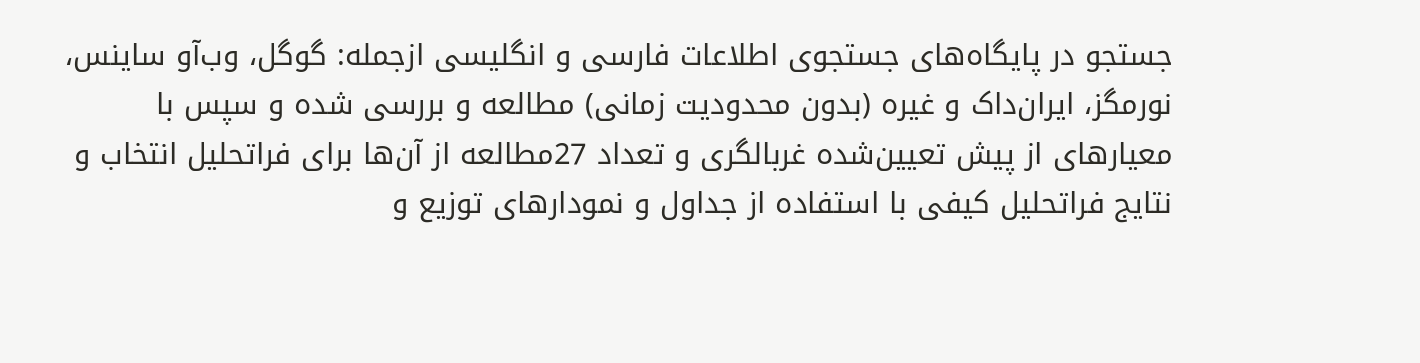جستجو در پایگاه‌های جستجوی اطلاعات فارسی و انگلیسی ازجمله: گوگل، وب‌آو ساینس، نورمگز، ایران‌داک و غیره (بدون محدودیت زمانی) مطالعه و بررسی شده و سپس با معیارهای از پیش تعیین‌شده غربالگری و تعداد 27مطالعه از آن‌ها برای فراتحلیل انتخاب و نتایج فراتحلیل کیفی با استفاده از جداول و نمودارهای توزیع و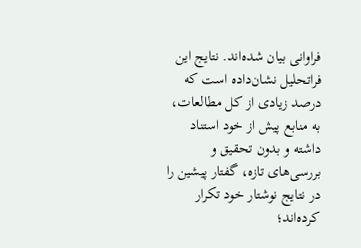فراوانی بیان شده‌اند. نتایج این فراتحلیل نشان‌داده است که درصد زیادی از کل مطالعات، به منابع پیش از خود استناد داشته و بدون تحقیق و بررسی‌های تازه، گفتار پیشین را در نتایج نوشتار خود تکرار کرده‌اند؛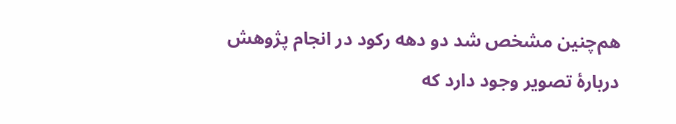هم‌چنین مشخص شد دو دهه رکود در انجام پژوهش دربارۀ تصویر وجود دارد که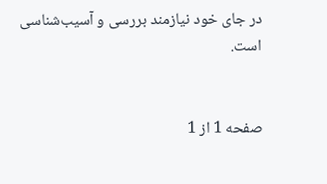در جای خود نیازمند بررسی و آسیب‌شناسی است.


صفحه 1 از 1